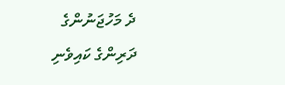ދެ މަހުޖަނުންގެ ދަރިންގެ ކައިވެނި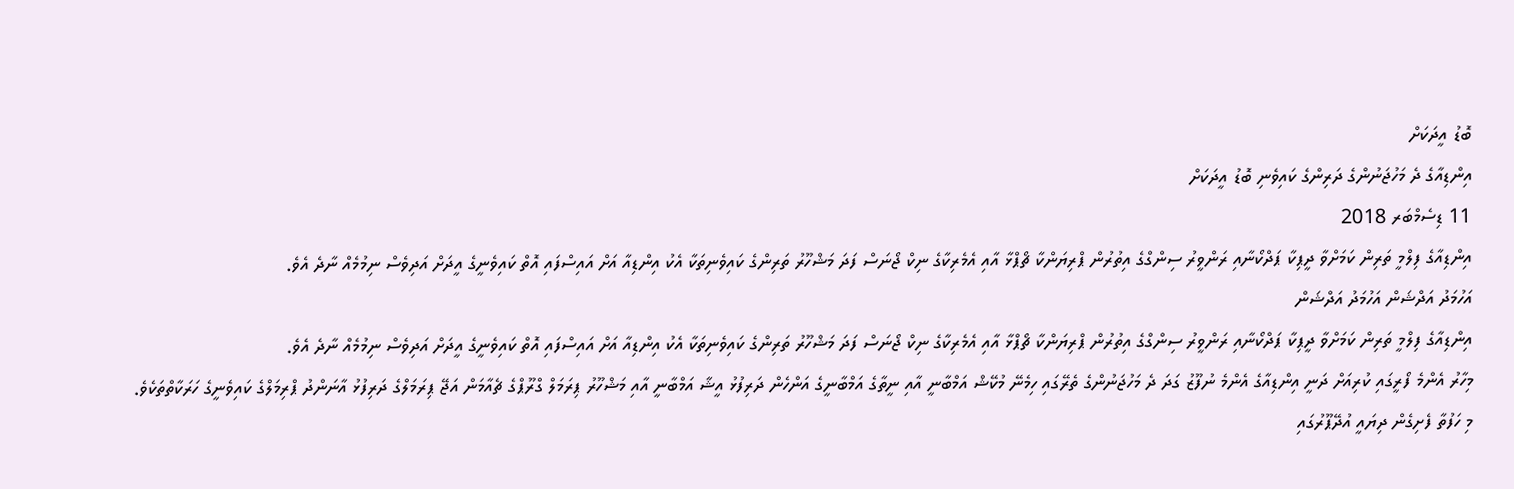ބޮޑު އީދަކަށް
އިންޑިއާގެ ދެ މަހުޖަނުންގެ ދަރިންގެ ކައިވެނި ބޮޑު އީދަކަށް
11 ޑިސެމްބަރ 2018
އިންޑިއާގެ ފިލްމީ ތަރިން ކަމަށްވާ ދީޕިކާ ޕަދްކޯނާއި ރަންވީރު ސިންގްގެ އިތުރުން ޕްރިޔަންކާ ޗޯޕްޅާ އާއި އެމެރިކާގެ ނިކް ޖޯނަސް ފަދަ މަޝްހޫރު ތަރިންގެ ކައިވެނިތަކާ އެކު އިންޑިއާ އަށް އައިސްފައި އޮތް ކައިވެނީގެ އީދަށް އަދިވެސް ނިމުމެއް ނާދެ އެވެ.
އަހުމަދު އަދްޝަން އަހުމަދު އަދްޝަން
އިންޑިއާގެ ފިލްމީ ތަރިން ކަމަށްވާ ދީޕިކާ ޕަދްކޯނާއި ރަންވީރު ސިންގްގެ އިތުރުން ޕްރިޔަންކާ ޗޯޕްޅާ އާއި އެމެރިކާގެ ނިކް ޖޯނަސް ފަދަ މަޝްހޫރު ތަރިންގެ ކައިވެނިތަކާ އެކު އިންޑިއާ އަށް އައިސްފައި އޮތް ކައިވެނީގެ އީދަށް އަދިވެސް ނިމުމެއް ނާދެ އެވެ.
މިހާރު އެންމެ ފޯރީގައި ކުރިއަށް ދަނީ އިންޑިއާގެ އެންމެ ނުފޫޒު ގަދަ ދެ މަހުޖަނުންގެ ތެރޭގައި ހިމެނޭ މުކޭޝް އަމްބާނީ އާއި ނީތާގެ އަމްބާނީގެ އަންހެން ދަރިފުޅު އީޝާ އަމްބާނީ އާއި މަޝްހޫރު ޕިރަމަލް ގްރޫޕްގެ ޗެއާމަން އަޖޭ ޕިރަމަލްގެ ދަރިފުޅު އާނަންދު ޕްރިމަލްގެ ކައިވެނީގެ ހަރަކާތްތަކެވެ.
މި ހަފުތާ ފެށިގެން ދިޔައީ އުދޭޕޫރުގައި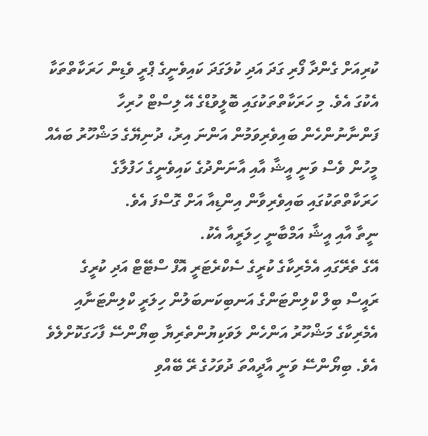ކުރިއަށް ގެންދާ ފޯރި ގަދަ އަދި ކުލަގަދަ ކައިވެނީގެ ޕްރީ ވެޑިން ހަރަކާތްތަކާ އެކުގަ އެވެ. މި ހަރަކާތްތަކުގައި ބޮލީވުޑްގެ އޭ ލިސްޓް ހުރިހާ ފަންނާނުންހެން ބައިވެރިވަމުން އަންނަ އިރު، ދުނިޔޭގެ މަޝްހޫރު ބައެއް މީހުން ވެސް ވަނީ އީޝާ އާއި އާނަންދުގެ ކައިވެނީގެ ހަފުލާގެ ހަރަކާތްތަކުގައި ބައިވެރިވާން އިންޑިއާ އަށް ގޮސްފަ އެވެ.
ނީތާ އާއި އީޝާ އަމްބާނީ ހިލަރީއާ އެކު.
އޭގެ ތެރޭގައި އެމެރިކާގެ ކުރީގެ ސެކްރެޓަރީ އޮފް ސްޓޭޓް އަދި ކުރީގެ ރައީސް ބިލް ކްލިންޓަންގެ އަނބިކަނބަލުން ހިލަރީ ކްލިންޓަނާއި އެމެރިކާގެ މަޝްހޫރު އަންހެން ލަވަކިޔުންތެރިޔާ ބިޔޯންސޭ ފާހަގަކޮށްލެވެ އެވެ. ބިޔޯންސޭ ވަނީ އާދީއްތަ ދުވަހުގެ ރޭ ބޭއްވި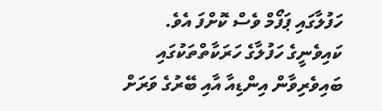ހަފުލާގައި ޕަފޯމް ވެސް ކޮށްފަ އެވެ.
ކައިވެނީގެ ހަފުލާގެ ހަރަކާތްތަކުގައި ބައިވެރިވާން އިންޑިއާ އާއި ބޭރުގެ ވަރަށް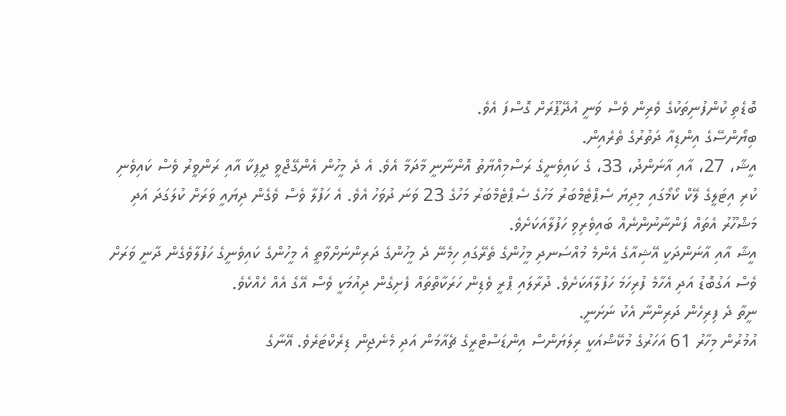ބޮޑެތި ކުންފުނިތަކުގެ ވެރިން ވެސް ވަނީ އުދޭޕޫރަށް ގޮސްފަ އެވެ.
ބިޔޯންސޭގެ އިންޑިއާ ދަތުރުގެ ތެރެއިން.
އީޝާ، 27، އާއި އާނަންދު، 33، ގެ ކައިވެނީގެ ރަސްމިއްޔާތު އޮންނާނީ މާދަމާ އެވެ. އެ ދެ މީހުން އެންގޭޖްވީ ދީޕިކާ އާއި ރަންވީރު ވެސް ކައިވެނި ކުރި އިޓަލީގެ ލޭކް ކޯމޯގައި މިދިޔަ ސެޕްޓެމްބަރު މަހުގެ ސެޕްޓެމްބަރު މަހުގެ 23 ވަނަ ދުވަހު އެވެ. އެ ހަފުލާ ވެސް ވެގެން ދިޔައީ ވަރަށް ކުލަގަދަ އަދި މަޝްހޫރު އެތައް ފަންނާނުންނެއް ބައިވެރިވި ހަފުލާއަކަށެވެ.
އީޝާ އާއި އާނަންދަކީ އޭޝިއާގެ އެންމެ މުއްސަނދި މީހުންގެ ތެރޭގައި ހިމެނޭ ދެ މީހުންގެ ދަރިންނަށްވާތީ އެ މީހުންގެ ކައިވެނީގެ ހަފުލާވެގެން ދާނީ ވަރަށް ވެސް އަގުބޮޑު އަދި އެހާމެ ފުރިހަމަ ހަފުލާއަކަށެވެ. ދުރާލައި ޕްރީ ވެޑިން ހަރަކާތްތައް ފެށިގެން ދިއުމަކީ ވެސް އޭގެ އެއް ހެއްކެވެ.
ނީތާ ދެ ފިރިހެން ދަރިންނާ އެކު ނަށަނީ.
އުމުރުން މިހާރު 61 އަހަރުގެ މުކޭޝްއަކީ ރިލަޔަންސް އިންޑަސްޓްރީގެ ޗެއާމަން އަދި މެނެޖިން ޑިރެކްޓަރެވެ. އޭނާގެ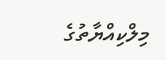މިލްކިއްޔާތުގެ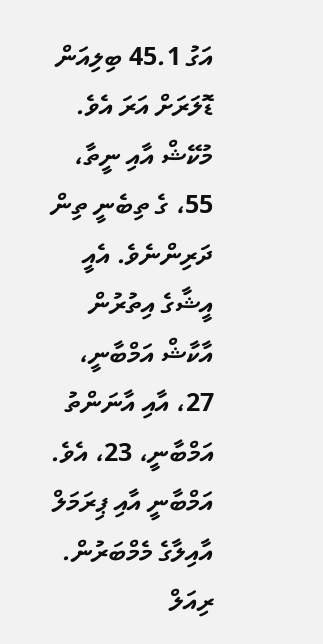އަގު 45.1 ބިލިއަން ޑޮލަރަށް އަރަ އެވެ. މުކޭޝް އާއި ނީތާ، 55، ގެ ތިބެނީ ތިން ދަރިންނެވެ. އެއީ އީޝާގެ އިތުރުން އާކާޝް އަމްބާނީ، 27، އާއި އާނަންތު އަމްބާނީ، 23، އެވެ.
އަމްބާނީ އާއި ޕިރަމަލް އާއިލާގެ މެމްބަރުން.
ރިއަލް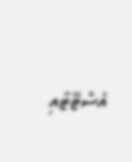އެސްޓޭޓާއި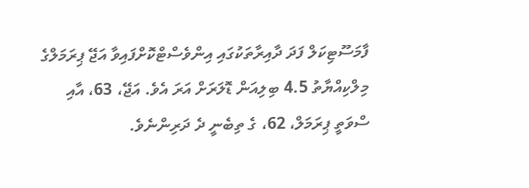ފާމަސޫޓިކަލް ފަދަ ދާއިރާތަކުގައި އިންވެސްޓްކޮށްފައިވާ އަޖޭ ޕިރަމަލްގެ މިލްކިއްޔާތު 4.5 ބިލިއަން ޑޮލަރަށް އަރަ އެވެ. އަޖޭ، 63، އާއި ސްވަތީ ޕިރަމަލް، 62، ގެ ތިބެނީ ދެ ދަރިންނެވެ.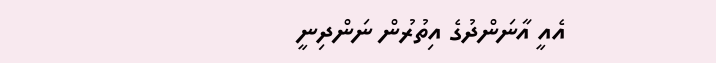އެއީ އާނަންދުގެ އިތުރުން ނަންދިނީ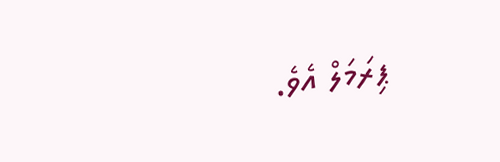ޕިރަމަލް އެވެ.